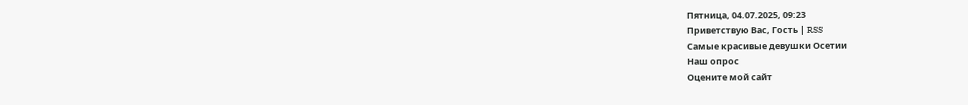Пятница, 04.07.2025, 09:23
Приветствую Вас, Гость | RSS
Самые красивые девушки Осетии
Наш опрос
Оцените мой сайт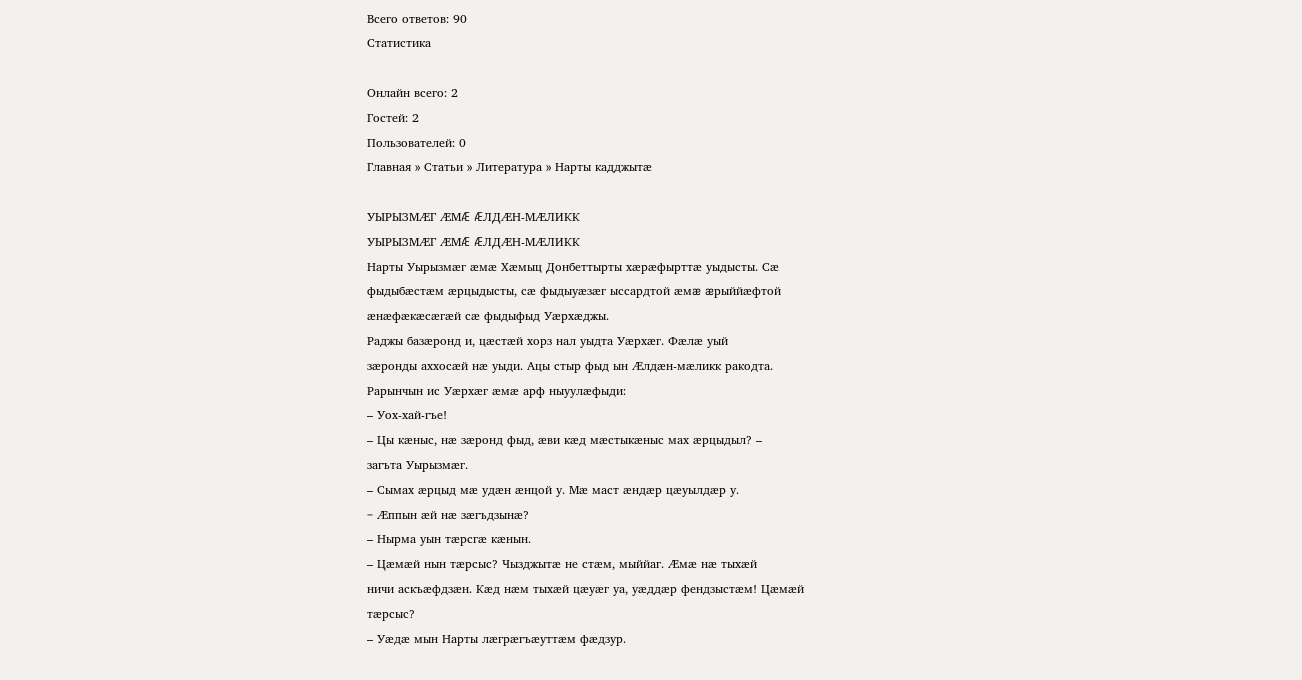Всего ответов: 90
Статистика

Онлайн всего: 2
Гостей: 2
Пользователей: 0
Главная » Статьи » Литература » Нарты кадджытæ

УЫРЫЗМÆГ ÆМÆ ÆЛДÆН-МÆЛИКК
УЫРЫЗМÆГ ÆМÆ ÆЛДÆН-МÆЛИКК
Нарты Уырызмæг æмæ Хæмыц Донбеттырты хæрæфырттæ уыдысты. Сæ
фыдыбæстæм æрцыдысты, сæ фыдыуæзæг ыссардтой æмæ æрыййæфтой
æнæфæкæсæгæй сæ фыдыфыд Уæрхæджы.
Раджы базæронд и, цæстæй хорз нал уыдта Уæрхæг. Фæлæ уый
зæронды аххосæй нæ уыди. Ацы стыр фыд ын Æлдæн-мæликк ракодта.
Рарынчын ис Уæрхæг æмæ арф ныуулæфыди:
– Уох-хай-гъе!
– Цы кæныс, нæ зæронд фыд, æви кæд мæстыкæныс мах æрцыдыл? –
загъта Уырызмæг.
– Сымах æрцыд мæ удæн æнцой у. Мæ маст æндæр цæуылдæр у.
– Æппын æй нæ зæгъдзынæ?
– Нырма уын тæрсгæ кæнын.
– Цæмæй нын тæрсыс? Чызджытæ не стæм, мыййаг. Æмæ нæ тыхæй
ничи аскъæфдзæн. Кæд нæм тыхæй цæуæг уа, уæддæр фендзыстæм! Цæмæй
тæрсыс?
– Уæдæ мын Нарты лæгрæгъæуттæм фæдзур.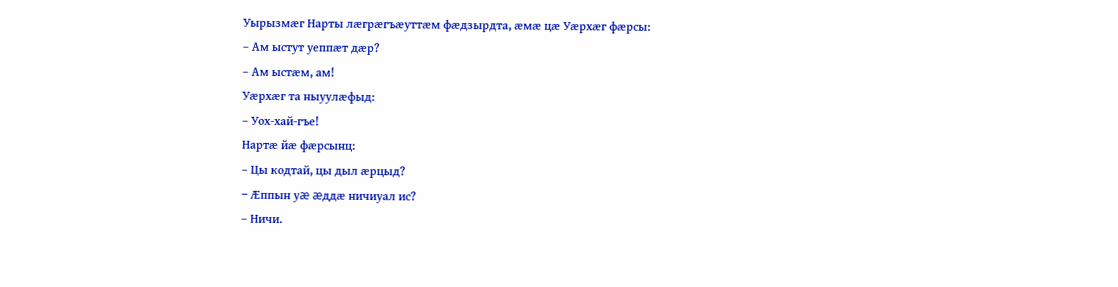Уырызмæг Нарты лæгрæгъæуттæм фæдзырдта, æмæ цæ Уæрхæг фæрсы:
– Ам ыстут уеппæт дæр?
– Ам ыстæм, ам!
Уæрхæг та ныуулæфыд:
– Уох-хай-гъе!
Нартæ йæ фæрсынц:
– Цы кодтай, цы дыл æрцыд?
– Æппын уæ æддæ ничиуал ис?
– Ничи.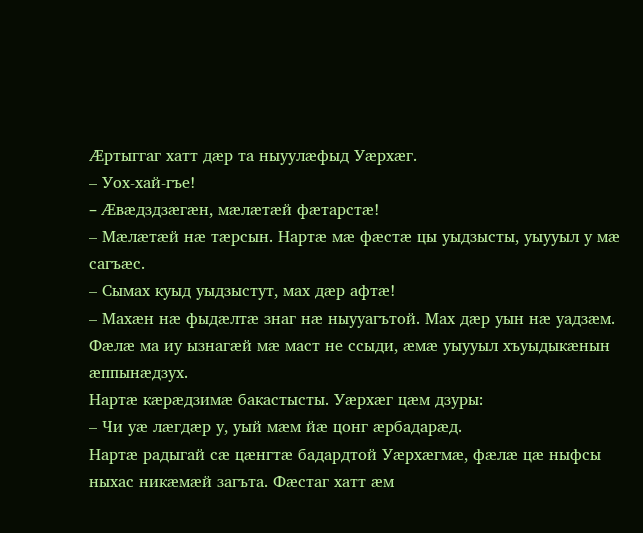Æртыггаг хатт дæр та ныуулæфыд Уæрхæг.
– Уох-хай-гъе!
– Æвæдздзæгæн, мæлæтæй фæтарстæ!
– Мæлæтæй нæ тæрсын. Нартæ мæ фæстæ цы уыдзысты, уыууыл у мæ
сагъæс.
– Сымах куыд уыдзыстут, мах дæр афтæ!
– Махæн нæ фыдæлтæ знаг нæ ныууагътой. Мах дæр уын нæ уадзæм.
Фæлæ ма иу ызнагæй мæ маст не ссыди, æмæ уыууыл хъуыдыкæнын
æппынæдзух.
Нартæ кæрæдзимæ бакастысты. Уæрхæг цæм дзуры:
– Чи уæ лæгдæр у, уый мæм йæ цонг æрбадарæд.
Нартæ радыгай сæ цæнгтæ бадардтой Уæрхæгмæ, фæлæ цæ ныфсы
ныхас никæмæй загъта. Фæстаг хатт æм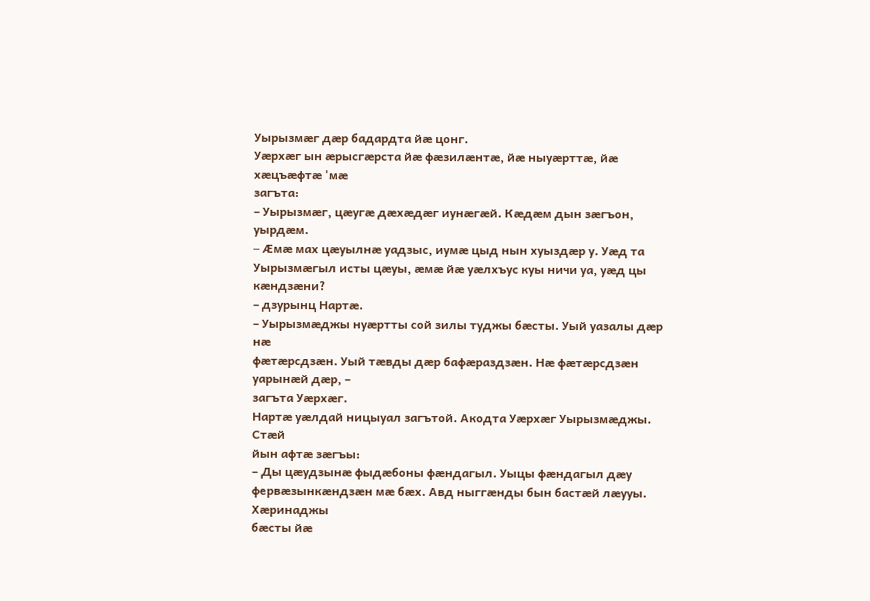Уырызмæг дæр бадардта йæ цонг.
Уæрхæг ын æрысгæрста йæ фæзилæнтæ, йæ ныуæрттæ, йæ хæцъæфтæ 'мæ
загъта:
– Уырызмæг, цæугæ дæхæдæг иунæгæй. Кæдæм дын зæгъон, уырдæм.
– Æмæ мах цæуылнæ уадзыс, иумæ цыд нын хуыздæр у. Уæд та
Уырызмæгыл исты цæуы, æмæ йæ уæлхъус куы ничи уа, уæд цы кæндзæни?
– дзурынц Нартæ.
– Уырызмæджы нуæртты сой зилы туджы бæсты. Уый уазалы дæр нæ
фæтæрсдзæн. Уый тæвды дæр бафæраздзæн. Нæ фæтæрсдзæн уарынæй дæр, –
загъта Уæрхæг.
Нартæ уæлдай ницыуал загътой. Акодта Уæрхæг Уырызмæджы. Стæй
йын афтæ зæгъы:
– Ды цæудзынæ фыдæбоны фæндагыл. Уыцы фæндагыл дæу
фервæзынкæндзæн мæ бæх. Авд ныггæнды бын бастæй лæууы. Хæринаджы
бæсты йæ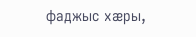фаджыс хæры,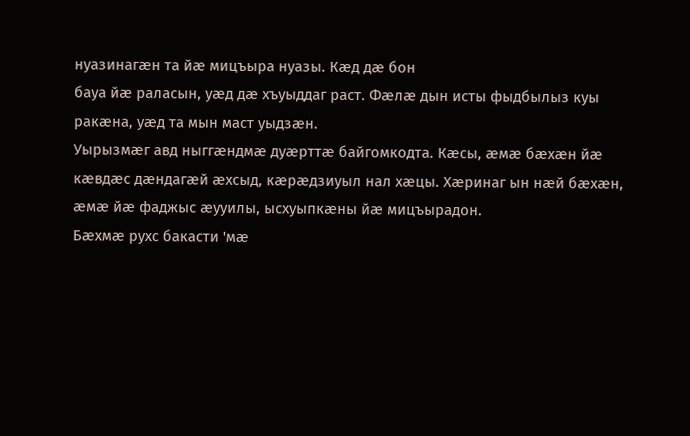нуазинагæн та йæ мицъыра нуазы. Кæд дæ бон
бауа йæ раласын, уæд дæ хъуыддаг раст. Фæлæ дын исты фыдбылыз куы
ракæна, уæд та мын маст уыдзæн.
Уырызмæг авд ныггæндмæ дуæрттæ байгомкодта. Кæсы, æмæ бæхæн йæ
кæвдæс дæндагæй æхсыд, кæрæдзиуыл нал хæцы. Хæринаг ын нæй бæхæн,
æмæ йæ фаджыс æууилы, ысхуыпкæны йæ мицъырадон.
Бæхмæ рухс бакасти 'мæ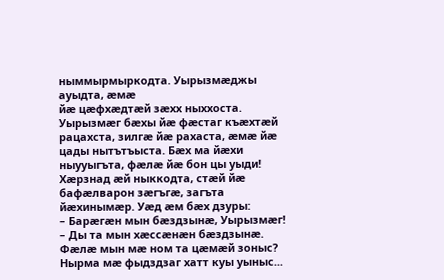ныммырмыркодта. Уырызмæджы ауыдта, æмæ
йæ цæфхæдтæй зæхх ныххоста. Уырызмæг бæхы йæ фæстаг къæхтæй
рацахста, зилгæ йæ рахаста, æмæ йæ цады нытътъыста. Бæх ма йæхи
ныууыгъта, фæлæ йæ бон цы уыди! Хæрзнад æй ныккодта, стæй йæ
бафæлварон зæгъгæ, загъта йæхинымæр. Уæд æм бæх дзуры:
– Барæгæн мын бæздзынæ, Уырызмæг!
– Ды та мын хæссæнæн бæздзынæ. Фæлæ мын мæ ном та цæмæй зоныс?
Нырма мæ фыдздзаг хатт куы уыныс...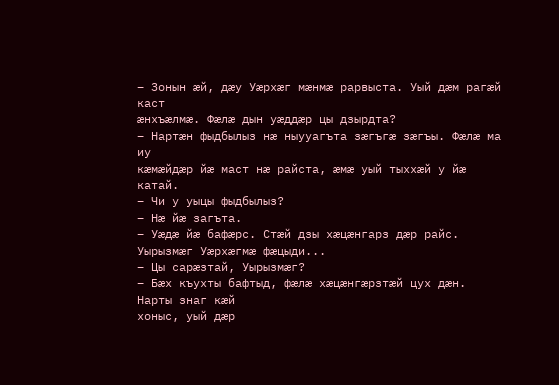– Зонын æй, дæу Уæрхæг мæнмæ рарвыста. Уый дæм рагæй каст
æнхъæлмæ. Фæлæ дын уæддæр цы дзырдта?
– Нартæн фыдбылыз нæ ныууагъта зæгъгæ зæгъы. Фæлæ ма иу
кæмæйдæр йæ маст нæ райста, æмæ уый тыххæй у йæ катай.
– Чи у уыцы фыдбылыз?
– Нæ йæ загъта.
– Уæдæ йæ бафæрс. Стæй дзы хæцæнгарз дæр райс.
Уырызмæг Уæрхæгмæ фæцыди...
– Цы сарæзтай, Уырызмæг?
– Бæх къухты бафтыд, фæлæ хæцæнгæрзтæй цух дæн. Нарты знаг кæй
хоныс, уый дæр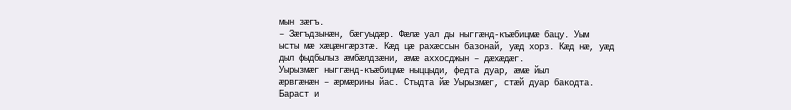мын зæгъ.
– Зæгъдзынæн, бæгуыдæр. Фæлæ уал ды ныггæнд-къæбицмæ бацу. Уым
ысты мæ хæцæнгæрзтæ. Кæд цæ рахæссын базонай, уæд хорз. Кæд нæ, уæд
дыл фыдбылыз æмбæлдзæни, æмæ аххосджын – дæхæдæг.
Уырызмæг ныггæнд-къæбицмæ ныццыди, федта дуар, æмæ йыл
æрвгæнæн – æрмæрины йас. Стыдта йæ Уырызмæг, стæй дуар бакодта.
Бараст и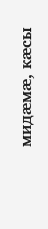мидæмæ, кæсы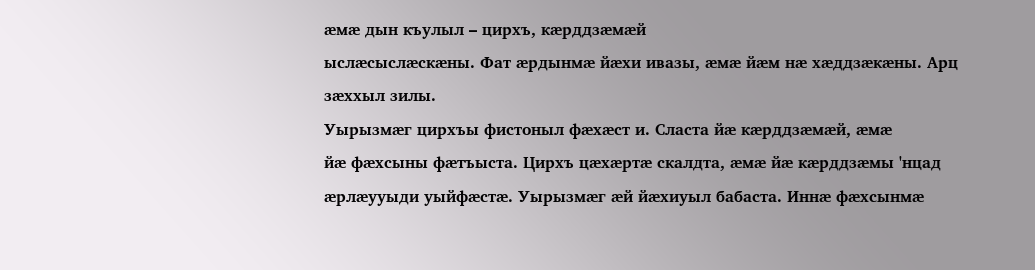æмæ дын къулыл – цирхъ, кæрддзæмæй
ыслæсыслæскæны. Фат æрдынмæ йæхи ивазы, æмæ йæм нæ хæддзæкæны. Арц
зæххыл зилы.
Уырызмæг цирхъы фистоныл фæхæст и. Сласта йæ кæрддзæмæй, æмæ
йæ фæхсыны фæтъыста. Цирхъ цæхæртæ скалдта, æмæ йæ кæрддзæмы 'нцад
æрлæууыди уыйфæстæ. Уырызмæг æй йæхиуыл бабаста. Иннæ фæхсынмæ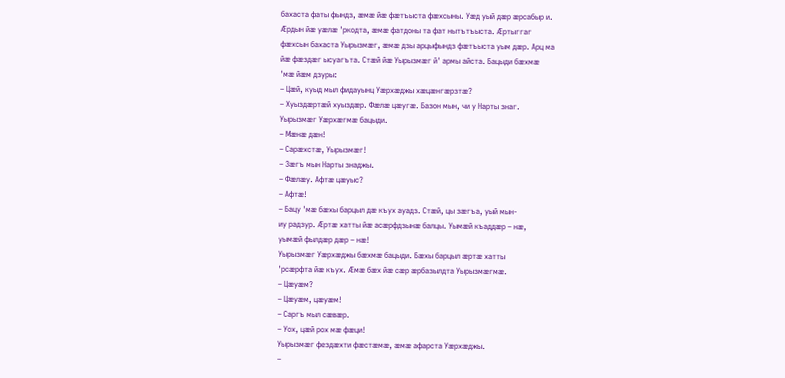бахаста фаты фындз, æмæ йæ фæтъыста фæхсыны. Уæд уый дæр æрсабыр и.
Æрдын йæ уæлæ 'ркодта, æмæ фатдоны та фат нытътъыста. Æртыггаг
фæхсын бахаста Уырызмæг, æмæ дзы арцыфындз фæтъыста уым дæр. Арц ма
йæ фæздæг ысуагъта. Стæй йæ Уырызмæг й' армы айста. Бацыди бæхмæ
'мæ йæм дзуры:
– Цæй, куыд мыл фидауынц Уæрхæджы хæцæнгæрзтæ?
– Хуыздæртæй хуыздæр. Фæлæ цæугæ. Базон мын, чи у Нарты знаг.
Уырызмæг Уæрхæгмæ бацыди.
– Мæнæ дæн!
– Сарæхстæ, Уырызмæг!
– Зæгъ мын Нарты знаджы.
– Фæлæу. Афтæ цæуыс?
– Афтæ!
– Бацу 'мæ бæхы барцыл дæ къух ауадз. Стæй, цы зæгъа, уый мын-
иу радзур. Æртæ хатты йæ асæрфдзынæ балцы. Уымæй къаддæр – нæ,
уымæй фылдæр дæр – нæ!
Уырызмæг Уæрхæджы бæхмæ бацыди. Бæхы барцыл æртæ хатты
'рсæрфта йæ къух. Æмæ бæх йæ сæр æрбазылдта Уырызмæгмæ.
– Цæуæм?
– Цæуæм, цæуæм!
– Саргъ мыл сæвæр.
– Уох, цæй рох мæ фæци!
Уырызмæг фездæхти фæстæмæ, æмæ афарста Уæрхæджы.
–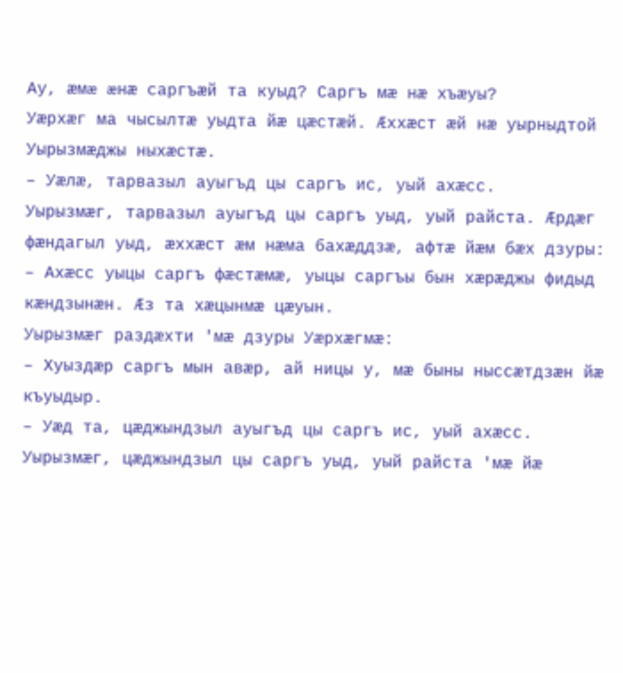Ау, æмæ æнæ саргъæй та куыд? Саргъ мæ нæ хъæуы?
Уæрхæг ма чысылтæ уыдта йæ цæстæй. Æххæст æй нæ уырныдтой
Уырызмæджы ныхæстæ.
– Уæлæ, тарвазыл ауыгъд цы саргъ ис, уый ахæсс.
Уырызмæг, тарвазыл ауыгъд цы саргъ уыд, уый райста. Æрдæг
фæндагыл уыд, æххæст æм нæма бахæддзæ, афтæ йæм бæх дзуры:
– Ахæсс уыцы саргъ фæстæмæ, уыцы саргъы бын хæрæджы фидыд
кæндзынæн. Æз та хæцынмæ цæуын.
Уырызмæг раздæхти 'мæ дзуры Уæрхæгмæ:
– Хуыздæр саргъ мын авæр, ай ницы у, мæ быны ныссæтдзæн йæ
къуыдыр.
– Уæд та, цæджындзыл ауыгъд цы саргъ ис, уый ахæсс.
Уырызмæг, цæджындзыл цы саргъ уыд, уый райста 'мæ йæ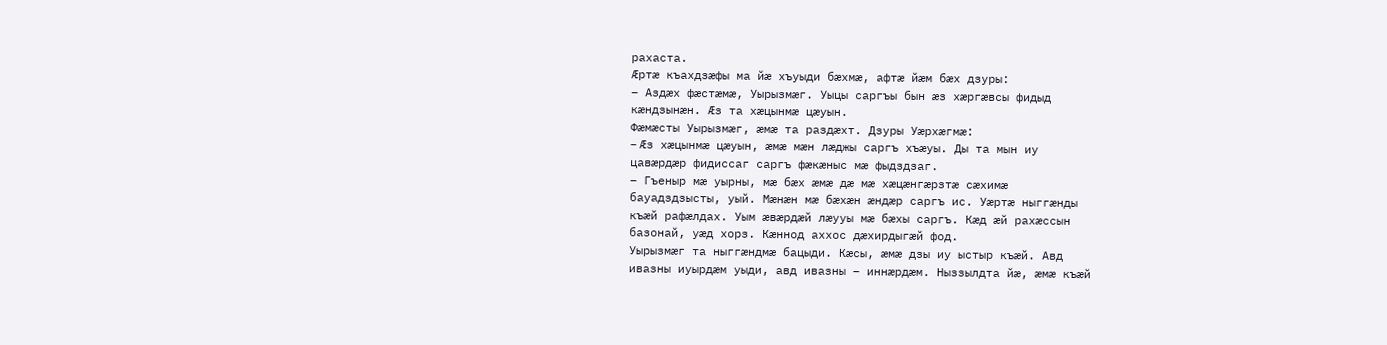рахаста.
Æртæ къахдзæфы ма йæ хъуыди бæхмæ, афтæ йæм бæх дзуры:
– Аздæх фæстæмæ, Уырызмæг. Уыцы саргъы бын æз хæргæвсы фидыд
кæндзынæн. Æз та хæцынмæ цæуын.
Фæмæсты Уырызмæг, æмæ та раздæхт. Дзуры Уæрхæгмæ:
– Æз хæцынмæ цæуын, æмæ мæн лæджы саргъ хъæуы. Ды та мын иу
цавæрдæр фидиссаг саргъ фæкæныс мæ фыдздзаг.
– Гъеныр мæ уырны, мæ бæх æмæ дæ мæ хæцæнгæрзтæ сæхимæ
бауадздзысты, уый. Мæнæн мæ бæхæн æндæр саргъ ис. Уæртæ ныггæнды
къæй рафæлдах. Уым æвæрдæй лæууы мæ бæхы саргъ. Кæд æй рахæссын
базонай, уæд хорз. Кæннод аххос дæхирдыгæй фод.
Уырызмæг та ныггæндмæ бацыди. Кæсы, æмæ дзы иу ыстыр къæй. Авд
ивазны иуырдæм уыди, авд ивазны – иннæрдæм. Ныззылдта йæ, æмæ къæй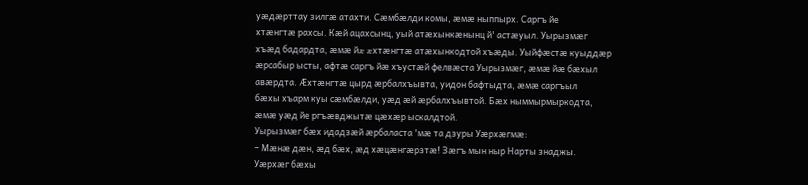уæдæрттау зилгæ атахти. Сæмбæлди комы, æмæ ныппырх. Саргъ йе
хтæнгтæ рахсы. Кæй ацахсынц, уый атæхынкæнынц й' астæуыл. Уырызмæг
хъæд бадардта, æмæ йæ æхтæнгтæ атæхынкодтой хъæды. Уыйфæстæ куыддæр
æрсабыр ысты, афтæ саргъ йæ хъустæй фелвæста Уырызмæг, æмæ йæ бæхыл
авæрдта. Æхтæнгтæ цырд æрбалхъывта, уидон бафтыдта, æмæ саргъыл
бæхы хъарм куы сæмбæлди, уæд æй æрбалхъывтой. Бæх ныммырмыркодта,
æмæ уæд йе ргъæвджытæ цæхæр ыскалдтой.
Уырызмæг бæх идадзæй æрбаласта 'мæ та дзуры Уæрхæгмæ:
– Мæнæ дæн, æд бæх, æд хæцæнгæрзтæ! Зæгъ мын ныр Нарты знаджы.
Уæрхæг бæхы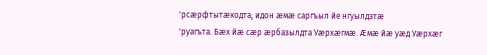'рсæрфтытæкодта, идон æмæ саргъыл йе нгуылдзтæ
'руагъта. Бæх йæ сæр æрбазылдта Уæрхæгмæ. Æмæ йæ уæд Уæрхæг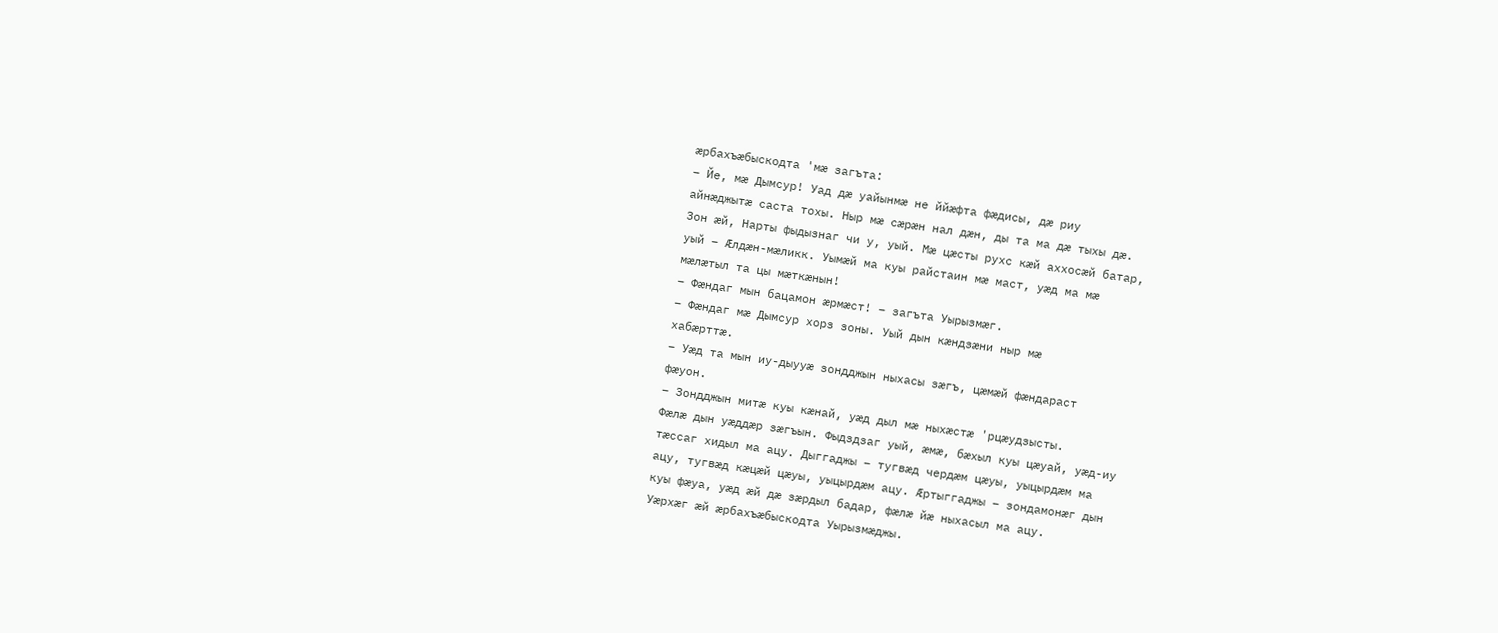æрбахъæбыскодта 'мæ загъта:
– Йе, мæ Дымсур! Уад дæ уайынмæ не ййæфта фæдисы, дæ риу
айнæджытæ саста тохы. Ныр мæ сæрæн нал дæн, ды та ма дæ тыхы дæ.
Зон æй, Нарты фыдызнаг чи у, уый. Мæ цæсты рухс кæй аххосæй батар,
уый – Æлдæн-мæликк. Уымæй ма куы райстаин мæ маст, уæд ма мæ
мæлæтыл та цы мæткæнын!
– Фæндаг мын бацамон æрмæст! – загъта Уырызмæг.
– Фæндаг мæ Дымсур хорз зоны. Уый дын кæндзæни ныр мæ
хабæрттæ.
– Уæд та мын иу-дыууæ зондджын ныхасы зæгъ, цæмæй фæндараст
фæуон.
– Зондджын митæ куы кæнай, уæд дыл мæ ныхæстæ 'рцæудзысты.
Фæлæ дын уæддæр зæгъын. Фыдздзаг уый, æмæ, бæхыл куы цæуай, уæд-иу
тæссаг хидыл ма ацу. Дыггаджы – тугвæд чердæм цæуы, уыцырдæм ма
ацу, тугвæд кæцæй цæуы, уыцырдæм ацу. Æртыггаджы – зондамонæг дын
куы фæуа, уæд æй дæ зæрдыл бадар, фæлæ йæ ныхасыл ма ацу.
Уæрхæг æй æрбахъæбыскодта Уырызмæджы.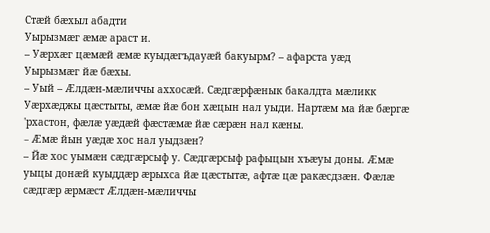Стæй бæхыл абадти
Уырызмæг æмæ араст и.
– Уæрхæг цæмæй æмæ куыдæгъдауæй бакуырм? – афарста уæд
Уырызмæг йæ бæхы.
– Уый – Æлдæн-мæличчы аххосæй. Сæдгæрфæнык бакалдта мæликк
Уæрхæджы цæстыты, æмæ йæ бон хæцын нал уыди. Нартæм ма йæ бæргæ
'рхастон, фæлæ уæдæй фæстæмæ йæ сæрæн нал кæны.
– Æмæ йын уæдæ хос нал уыдзæн?
– Йæ хос уымæн сæдгæрсыф у. Сæдгæрсыф рафыцын хъæуы доны. Æмæ
уыцы донæй куыддæр æрыхса йæ цæстытæ, афтæ цæ ракæсдзæн. Фæлæ
сæдгæр æрмæст Æлдæн-мæличчы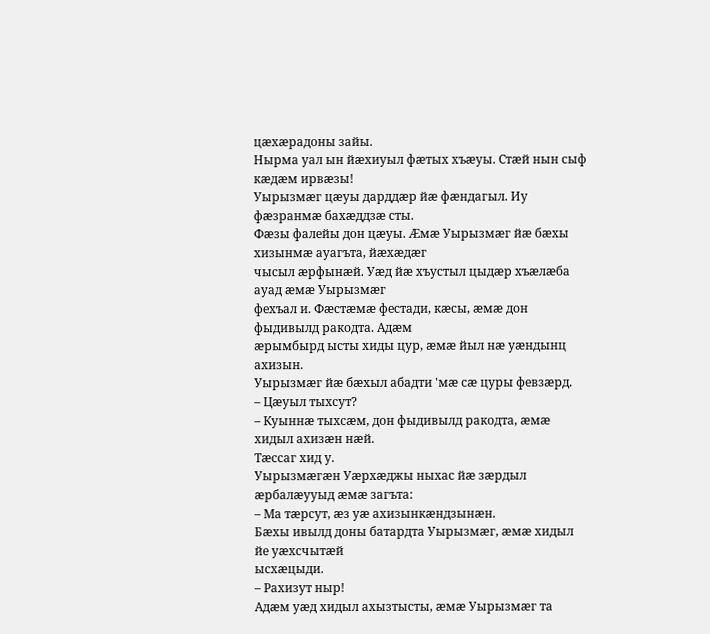цæхæрадоны зайы.
Нырма уал ын йæхиуыл фæтых хъæуы. Стæй нын сыф кæдæм ирвæзы!
Уырызмæг цæуы дарддæр йæ фæндагыл. Иу фæзранмæ бахæддзæ сты.
Фæзы фалейы дон цæуы. Æмæ Уырызмæг йæ бæхы хизынмæ ауагъта, йæхæдæг
чысыл æрфынæй. Уæд йæ хъустыл цыдæр хъæлæба ауад æмæ Уырызмæг
фехъал и. Фæстæмæ фестади, кæсы, æмæ дон фыдивылд ракодта. Адæм
æрымбырд ысты хиды цур, æмæ йыл нæ уæндынц ахизын.
Уырызмæг йæ бæхыл абадти 'мæ сæ цуры февзæрд.
– Цæуыл тыхсут?
– Куыннæ тыхсæм, дон фыдивылд ракодта, æмæ хидыл ахизæн нæй.
Тæссаг хид у.
Уырызмæгæн Уæрхæджы ныхас йæ зæрдыл æрбалæууыд æмæ загъта:
– Ма тæрсут, æз уæ ахизынкæндзынæн.
Бæхы ивылд доны батардта Уырызмæг, æмæ хидыл йе уæхсчытæй
ысхæцыди.
– Рахизут ныр!
Адæм уæд хидыл ахызтысты, æмæ Уырызмæг та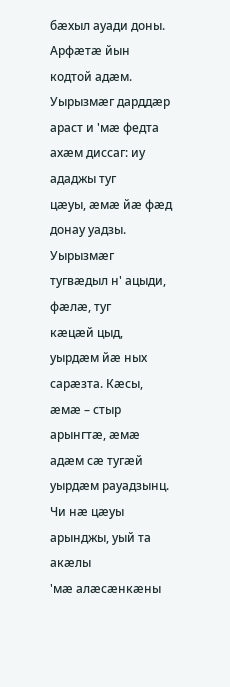бæхыл ауади доны.
Арфæтæ йын кодтой адæм.
Уырызмæг дарддæр араст и 'мæ федта ахæм диссаг: иу ададжы туг
цæуы, æмæ йæ фæд донау уадзы. Уырызмæг тугвæдыл н' ацыди, фæлæ, туг
кæцæй цыд, уырдæм йæ ных сарæзта. Кæсы, æмæ – стыр арынгтæ, æмæ
адæм сæ тугæй уырдæм рауадзынц. Чи нæ цæуы арынджы, уый та акæлы
'мæ алæсæнкæны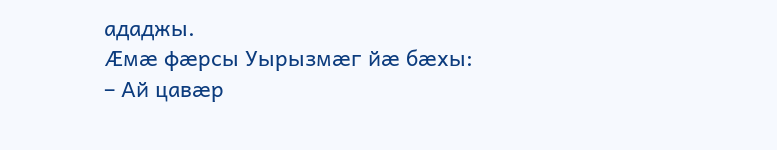ададжы.
Æмæ фæрсы Уырызмæг йæ бæхы:
– Ай цавæр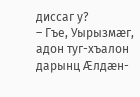диссаг у?
– Гъе, Уырызмæг, адон туг-хъалон дарынц Æлдæн-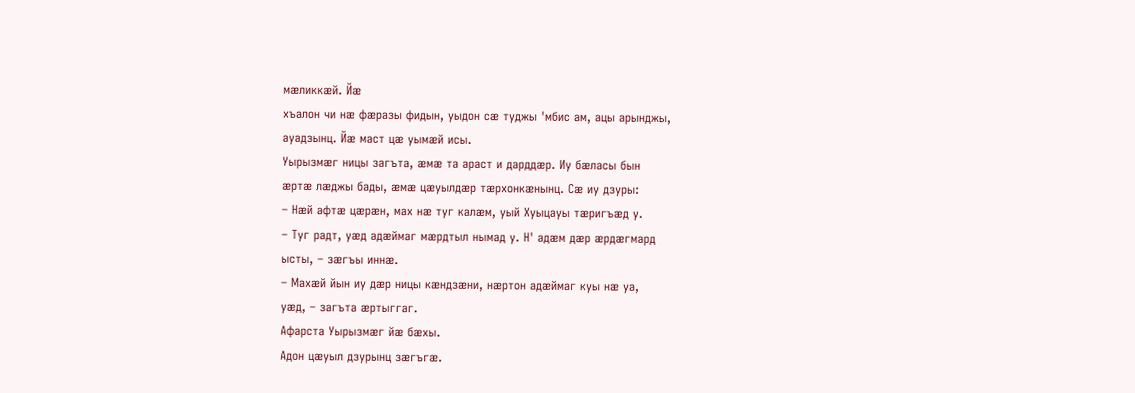мæликкæй. Йæ
хъалон чи нæ фæразы фидын, уыдон сæ туджы 'мбис ам, ацы арынджы,
ауадзынц. Йæ маст цæ уымæй исы.
Уырызмæг ницы загъта, æмæ та араст и дарддæр. Иу бæласы бын
æртæ лæджы бады, æмæ цæуылдæр тæрхонкæнынц. Сæ иу дзуры:
– Нæй афтæ цæрæн, мах нæ туг калæм, уый Хуыцауы тæригъæд у.
– Туг радт, уæд адæймаг мæрдтыл нымад у. Н' адæм дæр æрдæгмард
ысты, – зæгъы иннæ.
– Махæй йын иу дæр ницы кæндзæни, нæртон адæймаг куы нæ уа,
уæд, – загъта æртыггаг.
Афарста Уырызмæг йæ бæхы.
Адон цæуыл дзурынц зæгъгæ.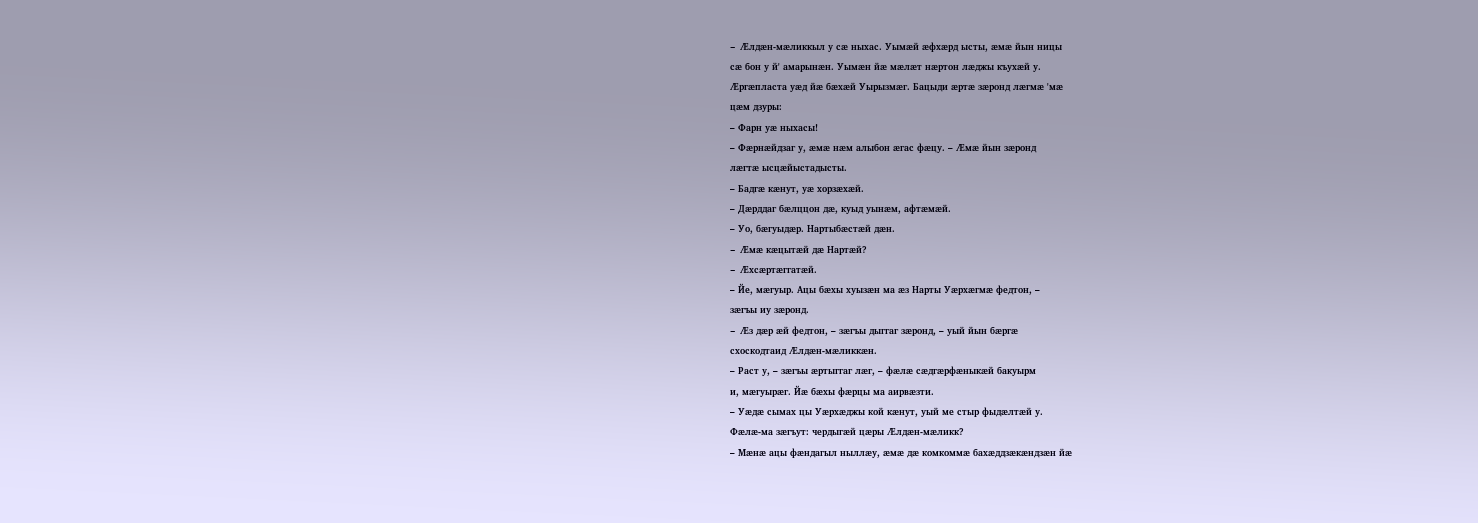– Æлдæн-мæликкыл у сæ ныхас. Уымæй æфхæрд ысты, æмæ йын ницы
сæ бон у й' амарынæн. Уымæн йæ мæлæт нæртон лæджы къухæй у.
Æргæпласта уæд йæ бæхæй Уырызмæг. Бацыди æртæ зæронд лæгмæ 'мæ
цæм дзуры:
– Фарн уæ ныхасы!
– Фæрнæйдзаг у, æмæ нæм алыбон æгас фæцу. – Æмæ йын зæронд
лæгтæ ысцæйыстадысты.
– Бадгæ кæнут, уæ хорзæхæй.
– Дæрддаг бæлццон дæ, куыд уынæм, афтæмæй.
– Уо, бæгуыдæр. Нартыбæстæй дæн.
– Æмæ кæцытæй дæ Нартæй?
– Æхсæртæггатæй.
– Йе, мæгуыр. Ацы бæхы хуызæн ма æз Нарты Уæрхæгмæ федтон, –
зæгъы иу зæронд.
– Æз дæр æй федтон, – зæгъы дыггаг зæронд, – уый йын бæргæ
схоскодтаид Æлдæн-мæликкæн.
– Раст у, – зæгъы æртыггаг лæг, – фæлæ сæдгæрфæныкæй бакуырм
и, мæгуырæг. Йæ бæхы фæрцы ма аирвæзти.
– Уæдæ сымах цы Уæрхæджы кой кæнут, уый ме стыр фыдæлтæй у.
Фæлæ-ма зæгъут: чердыгæй цæры Æлдæн-мæликк?
– Мæнæ ацы фæндагыл ныллæу, æмæ дæ комкоммæ бахæддзæкæндзæн йæ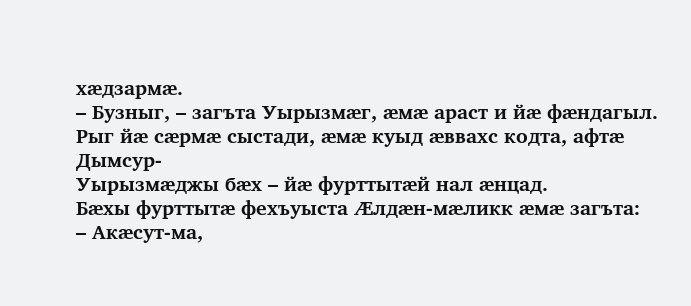хæдзармæ.
– Бузныг, – загъта Уырызмæг, æмæ араст и йæ фæндагыл.
Рыг йæ сæрмæ сыстади, æмæ куыд æввахс кодта, афтæ Дымсур-
Уырызмæджы бæх – йæ фурттытæй нал æнцад.
Бæхы фурттытæ фехъуыста Æлдæн-мæликк æмæ загъта:
– Акæсут-ма,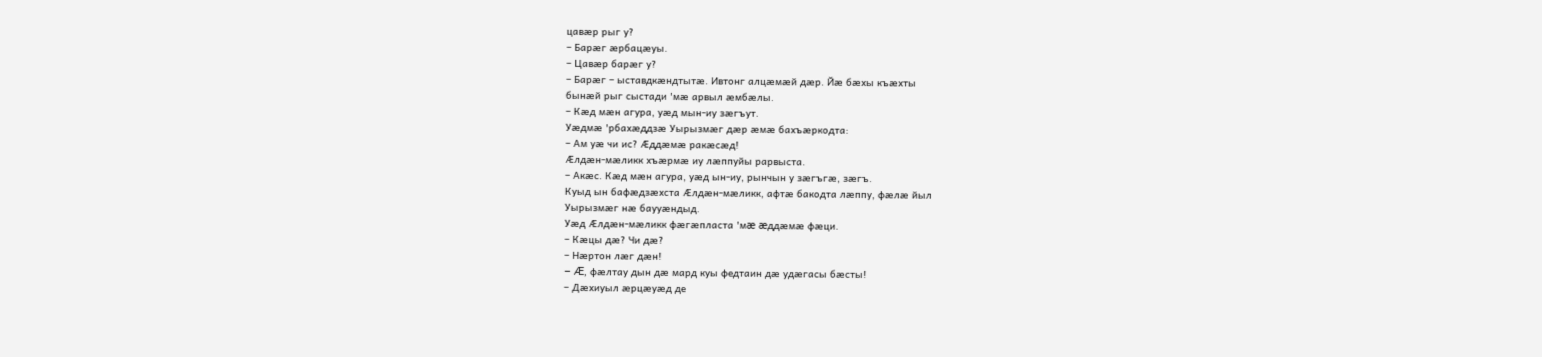цавæр рыг у?
– Барæг æрбацæуы.
– Цавæр барæг у?
– Барæг – ыставдкæндтытæ. Ивтонг алцæмæй дæр. Йæ бæхы къæхты
бынæй рыг сыстади 'мæ арвыл æмбæлы.
– Кæд мæн агура, уæд мын-иу зæгъут.
Уæдмæ 'рбахæддзæ Уырызмæг дæр æмæ бахъæркодта:
– Ам уæ чи ис? Æддæмæ ракæсæд!
Æлдæн-мæликк хъæрмæ иу лæппуйы рарвыста.
– Акæс. Кæд мæн агура, уæд ын-иу, рынчын у зæгъгæ, зæгъ.
Куыд ын бафæдзæхста Æлдæн-мæликк, афтæ бакодта лæппу, фæлæ йыл
Уырызмæг нæ баууæндыд.
Уæд Æлдæн-мæликк фæгæпласта 'мæ æддæмæ фæци.
– Кæцы дæ? Чи дæ?
– Нæртон лæг дæн!
– Æ, фæлтау дын дæ мард куы федтаин дæ удæгасы бæсты!
– Дæхиуыл æрцæуæд де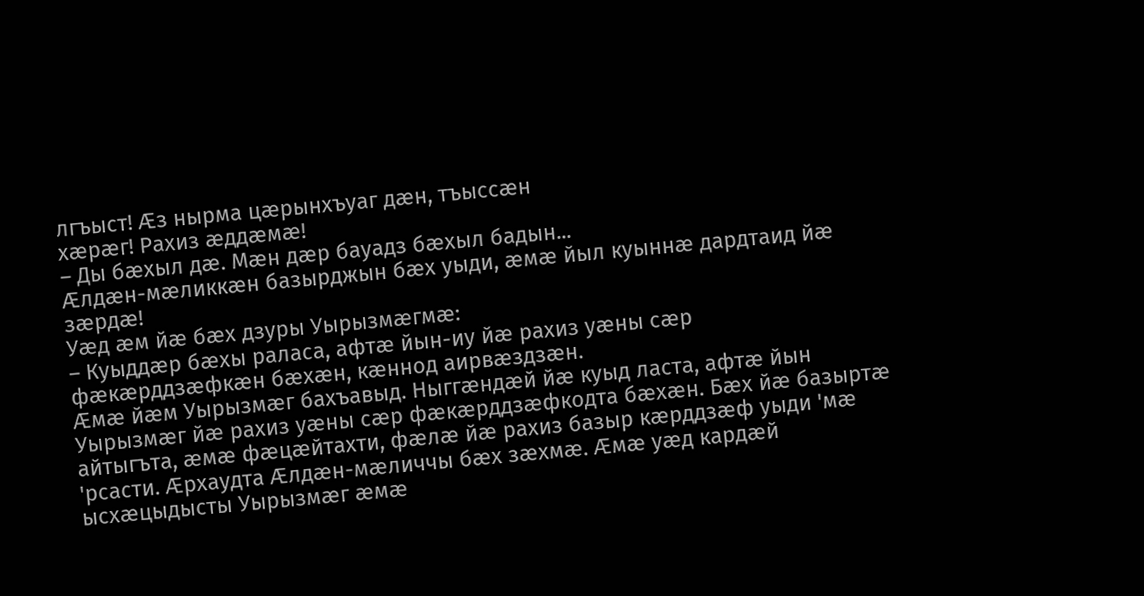лгъыст! Æз нырма цæрынхъуаг дæн, тъыссæн
хæрæг! Рахиз æддæмæ!
– Ды бæхыл дæ. Мæн дæр бауадз бæхыл бадын...
Æлдæн-мæликкæн базырджын бæх уыди, æмæ йыл куыннæ дардтаид йæ
зæрдæ!
Уæд æм йæ бæх дзуры Уырызмæгмæ:
– Куыддæр бæхы раласа, афтæ йын-иу йæ рахиз уæны сæр
фæкæрддзæфкæн бæхæн, кæннод аирвæздзæн.
Æмæ йæм Уырызмæг бахъавыд. Ныггæндæй йæ куыд ласта, афтæ йын
Уырызмæг йæ рахиз уæны сæр фæкæрддзæфкодта бæхæн. Бæх йæ базыртæ
айтыгъта, æмæ фæцæйтахти, фæлæ йæ рахиз базыр кæрддзæф уыди 'мæ
'рсасти. Æрхаудта Æлдæн-мæличчы бæх зæхмæ. Æмæ уæд кардæй
ысхæцыдысты Уырызмæг æмæ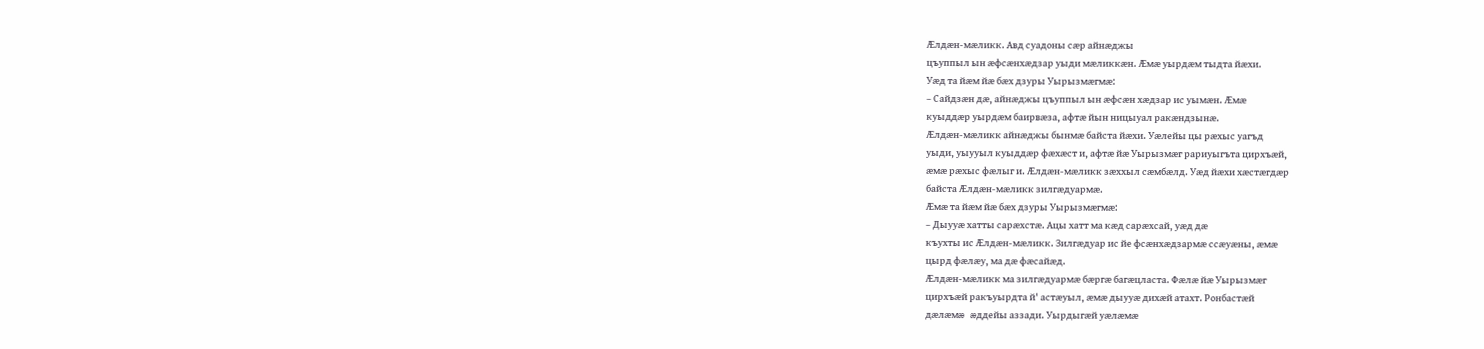Æлдæн-мæликк. Авд суадоны сæр айнæджы
цъуппыл ын æфсæнхæдзар уыди мæликкæн. Æмæ уырдæм тыдта йæхи.
Уæд та йæм йæ бæх дзуры Уырызмæгмæ:
– Сайдзæн дæ, айнæджы цъуппыл ын æфсæн хæдзар ис уымæн. Æмæ
куыддæр уырдæм баирвæза, афтæ йын ницыуал ракæндзынæ.
Æлдæн-мæликк айнæджы бынмæ байста йæхи. Уæлейы цы рæхыс уагъд
уыди, уыууыл куыддæр фæхæст и, афтæ йæ Уырызмæг рариуыгъта цирхъæй,
æмæ рæхыс фæлыг и. Æлдæн-мæликк зæххыл сæмбæлд. Уæд йæхи хæстæгдæр
байста Æлдæн-мæликк зилгæдуармæ.
Æмæ та йæм йæ бæх дзуры Уырызмæгмæ:
– Дыууæ хатты сарæхстæ. Ацы хатт ма кæд сарæхсай, уæд дæ
къухты ис Æлдæн-мæликк. Зилгæдуар ис йе фсæнхæдзармæ ссæуæны, æмæ
цырд фæлæу, ма дæ фæсайæд.
Æлдæн-мæликк ма зилгæдуармæ бæргæ багæцласта. Фæлæ йæ Уырызмæг
цирхъæй ракъуырдта й' астæуыл, æмæ дыууæ дихæй атахт. Ронбастæй
дæлæмæ æддейы аззади. Уырдыгæй уæлæмæ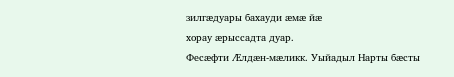зилгæдуары бахауди æмæ йæ
хорау æрыссадта дуар.
Фесæфти Æлдæн-мæликк. Уыйадыл Нарты бæсты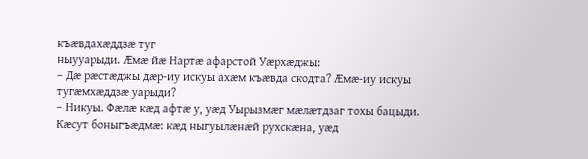къæвдахæддзæ туг
ныууарыди. Æмæ йæ Нартæ афарстой Уæрхæджы:
– Дæ рæстæджы дæр-иу искуы ахæм къæвда скодта? Æмæ-иу искуы
тугæмхæддзæ уарыди?
– Никуы. Фæлæ кæд афтæ у, уæд Уырызмæг мæлæтдзаг тохы бацыди.
Кæсут боныгъæдмæ: кæд ныгуылæнæй рухскæна, уæд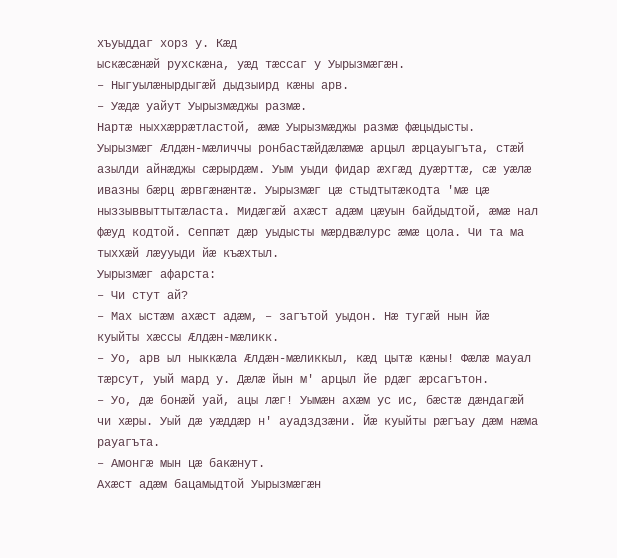хъуыддаг хорз у. Кæд
ыскæсæнæй рухскæна, уæд тæссаг у Уырызмæгæн.
– Ныгуылæнырдыгæй дыдзыирд кæны арв.
– Уæдæ уайут Уырызмæджы размæ.
Нартæ ныххæррæтластой, æмæ Уырызмæджы размæ фæцыдысты.
Уырызмæг Æлдæн-мæличчы ронбастæйдæлæмæ арцыл æрцауыгъта, стæй
азылди айнæджы сæрырдæм. Уым уыди фидар æхгæд дуæрттæ, сæ уæлæ
ивазны бæрц æрвгæнæнтæ. Уырызмæг цæ стыдтытæкодта 'мæ цæ
ныззыввыттытæласта. Мидæгæй ахæст адæм цæуын байдыдтой, æмæ нал
фæуд кодтой. Сеппæт дæр уыдысты мæрдвæлурс æмæ цола. Чи та ма
тыххæй лæууыди йæ къæхтыл.
Уырызмæг афарста:
– Чи стут ай?
– Мах ыстæм ахæст адæм, – загътой уыдон. Нæ тугæй нын йæ
куыйты хæссы Æлдæн-мæликк.
– Уо, арв ыл ныккæла Æлдæн-мæликкыл, кæд цытæ кæны! Фæлæ мауал
тæрсут, уый мард у. Дæлæ йын м' арцыл йе рдæг æрсагътон.
– Уо, дæ бонæй уай, ацы лæг! Уымæн ахæм ус ис, бæстæ дæндагæй
чи хæры. Уый дæ уæддæр н' ауадздзæни. Йæ куыйты рæгъау дæм нæма
рауагъта.
– Амонгæ мын цæ бакæнут.
Ахæст адæм бацамыдтой Уырызмæгæн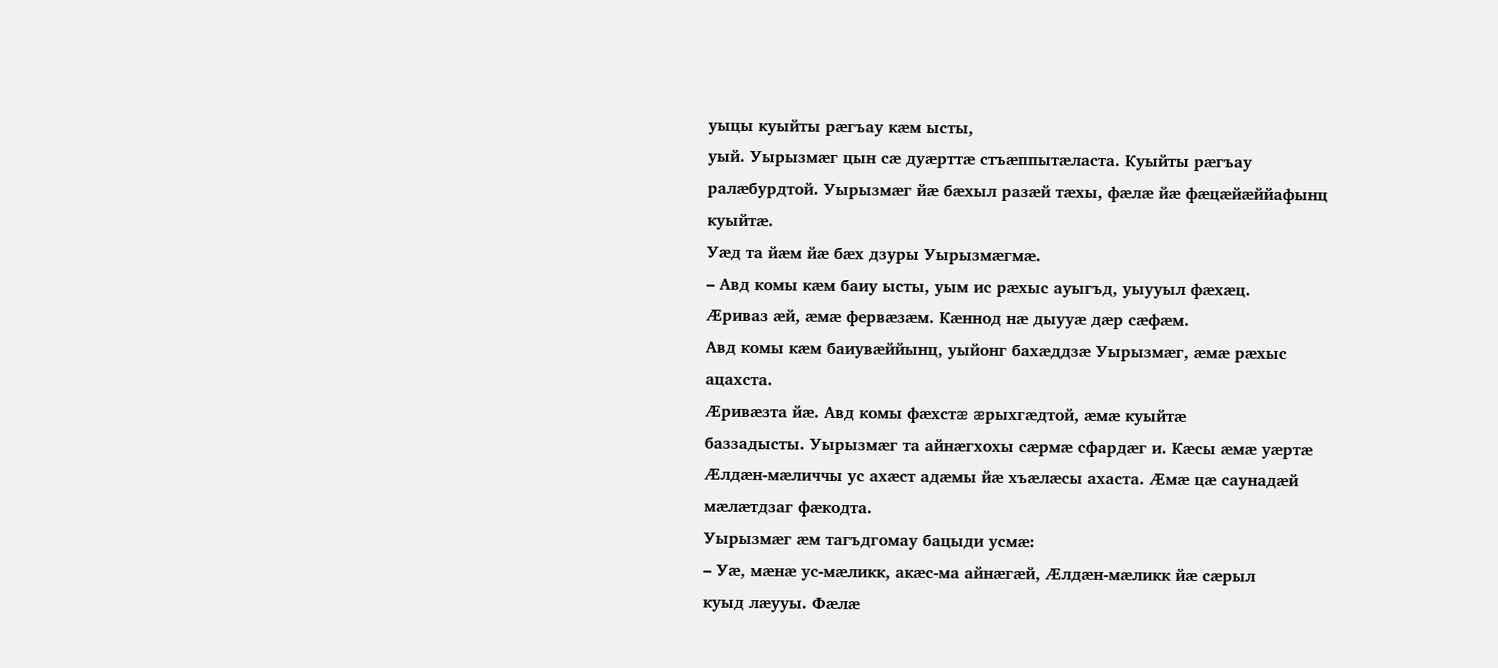уыцы куыйты рæгъау кæм ысты,
уый. Уырызмæг цын сæ дуæрттæ стъæппытæласта. Куыйты рæгъау
ралæбурдтой. Уырызмæг йæ бæхыл разæй тæхы, фæлæ йæ фæцæйæййафынц
куыйтæ.
Уæд та йæм йæ бæх дзуры Уырызмæгмæ.
– Авд комы кæм баиу ысты, уым ис рæхыс ауыгъд, уыууыл фæхæц.
Æриваз æй, æмæ фервæзæм. Кæннод нæ дыууæ дæр сæфæм.
Авд комы кæм баиувæййынц, уыйонг бахæддзæ Уырызмæг, æмæ рæхыс
ацахста.
Æривæзта йæ. Авд комы фæхстæ æрыхгæдтой, æмæ куыйтæ
баззадысты. Уырызмæг та айнæгхохы сæрмæ сфардæг и. Кæсы æмæ уæртæ
Æлдæн-мæличчы ус ахæст адæмы йæ хъæлæсы ахаста. Æмæ цæ саунадæй
мæлæтдзаг фæкодта.
Уырызмæг æм тагъдгомау бацыди усмæ:
– Уæ, мæнæ ус-мæликк, акæс-ма айнæгæй, Æлдæн-мæликк йæ сæрыл
куыд лæууы. Фæлæ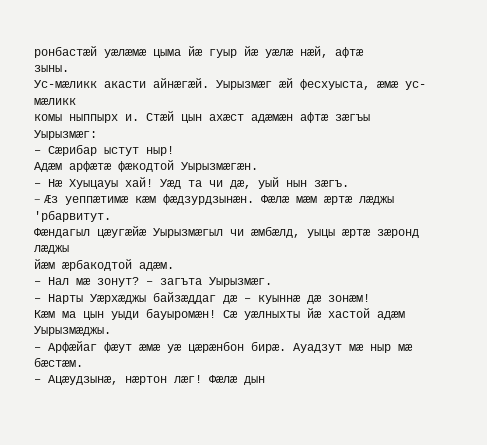ронбастæй уæлæмæ цыма йæ гуыр йæ уæлæ нæй, афтæ
зыны.
Ус-мæликк акасти айнæгæй. Уырызмæг æй фесхуыста, æмæ ус-мæликк
комы ныппырх и. Стæй цын ахæст адæмæн афтæ зæгъы Уырызмæг:
– Сæрибар ыстут ныр!
Адæм арфæтæ фæкодтой Уырызмæгæн.
– Нæ Хуыцауы хай! Уæд та чи дæ, уый нын зæгъ.
– Æз уеппæтимæ кæм фæдзурдзынæн. Фæлæ мæм æртæ лæджы
'рбарвитут.
Фæндагыл цæугæйæ Уырызмæгыл чи æмбæлд, уыцы æртæ зæронд лæджы
йæм æрбакодтой адæм.
– Нал мæ зонут? – загъта Уырызмæг.
– Нарты Уæрхæджы байзæддаг дæ – куыннæ дæ зонæм!
Кæм ма цын уыди бауыромæн! Сæ уæлныхты йæ хастой адæм
Уырызмæджы.
– Арфæйаг фæут æмæ уæ цæрæнбон бирæ. Ауадзут мæ ныр мæ бæстæм.
– Ацæудзынæ, нæртон лæг! Фæлæ дын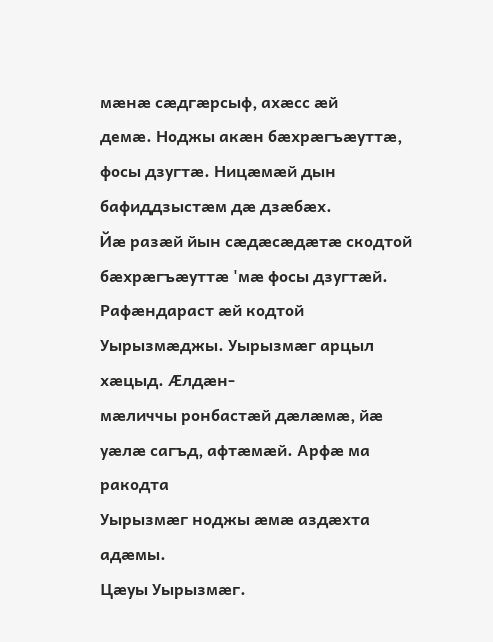мæнæ сæдгæрсыф, ахæсс æй
демæ. Ноджы акæн бæхрæгъæуттæ, фосы дзугтæ. Ницæмæй дын
бафиддзыстæм дæ дзæбæх.
Йæ разæй йын сæдæсæдæтæ скодтой бæхрæгъæуттæ 'мæ фосы дзугтæй.
Рафæндараст æй кодтой Уырызмæджы. Уырызмæг арцыл хæцыд. Æлдæн-
мæличчы ронбастæй дæлæмæ, йæ уæлæ сагъд, афтæмæй. Арфæ ма ракодта
Уырызмæг ноджы æмæ аздæхта адæмы.
Цæуы Уырызмæг.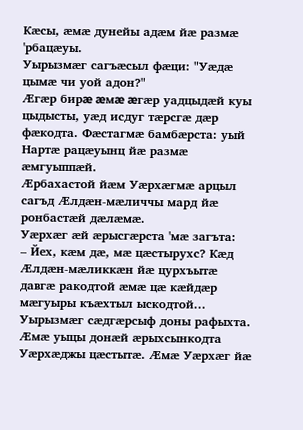Кæсы, æмæ дунейы адæм йæ размæ 'рбацæуы.
Уырызмæг сагъæсыл фæци: "Уæдæ цымæ чи уой адон?"
Æгæр бирæ æмæ æгæр уадцыдæй куы цыдысты, уæд исдуг тæрсгæ дæр
фæкодта. Фæстагмæ бамбæрста: уый Нартæ рацæуынц йæ размæ æмгуыппæй.
Æрбахастой йæм Уæрхæгмæ арцыл сагъд Æлдæн-мæличчы мард йæ
ронбастæй дæлæмæ.
Уæрхæг æй æрысгæрста 'мæ загъта:
– Йех, кæм дæ, мæ цæстырухс? Кæд Æлдæн-мæликкæн йæ цурхъытæ
давгæ ракодтой æмæ цæ кæйдæр мæгуыры къæхтыл ыскодтой...
Уырызмæг сæдгæрсыф доны рафыхта. Æмæ уыцы донæй æрыхсынкодта
Уæрхæджы цæстытæ. Æмæ Уæрхæг йæ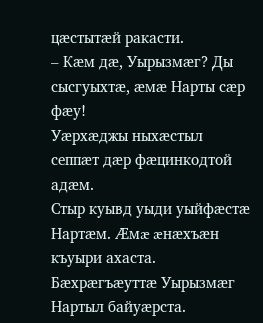цæстытæй ракасти.
– Кæм дæ, Уырызмæг? Ды сысгуыхтæ, æмæ Нарты сæр фæу!
Уæрхæджы ныхæстыл сеппæт дæр фæцинкодтой адæм.
Стыр куывд уыди уыйфæстæ Нартæм. Æмæ æнæхъæн къуыри ахаста.
Бæхрæгъæуттæ Уырызмæг Нартыл байуæрста.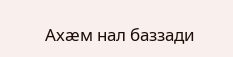Ахæм нал баззади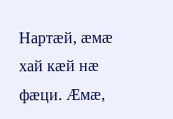Нартæй, æмæ хай кæй нæ фæци. Æмæ,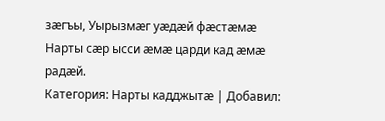зæгъы, Уырызмæг уæдæй фæстæмæ
Нарты сæр ысси æмæ царди кад æмæ радæй.
Категория: Нарты кадджытæ | Добавил: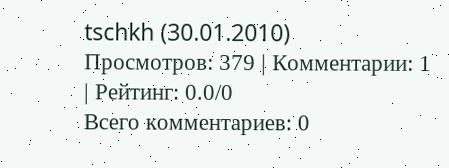tschkh (30.01.2010)
Просмотров: 379 | Комментарии: 1 | Рейтинг: 0.0/0
Всего комментариев: 0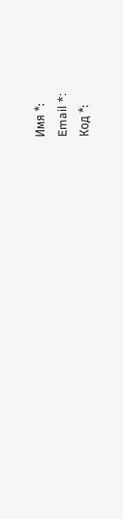Имя *:
Email *:
Код *: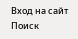Вход на сайт
Поиск